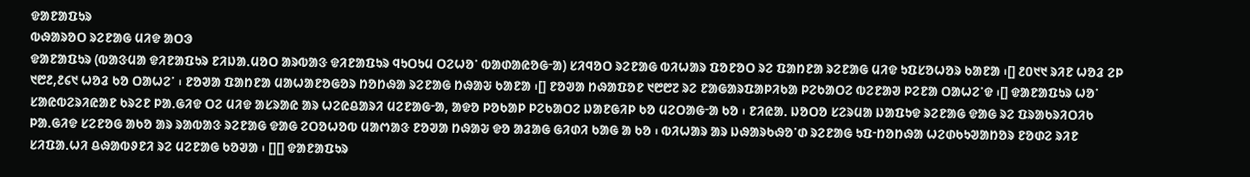ᱫᱟᱱᱟᱯᱩᱨ
ᱵᱷᱟᱨᱚᱛ ᱨᱮᱱᱟᱜ ᱢᱤᱫ ᱟᱛᱳ
ᱫᱟᱱᱟᱯᱩᱨ (ᱵᱟᱝᱢᱟ ᱫᱤᱱᱟᱯᱩᱨ ᱱᱤᱡᱟᱹᱢᱚᱛ ᱟᱨᱵᱟᱝ ᱫᱤᱱᱟᱯᱩᱨ ᱧᱩᱛᱩᱢ ᱛᱮᱦᱚᱸ ᱵᱟᱰᱟᱭᱚᱜᱼᱟ) ᱥᱤᱧᱚᱛ ᱨᱮᱱᱟᱜ ᱵᱤᱦᱟᱨ ᱯᱚᱱᱚᱛ ᱨᱮ ᱯᱟᱴᱱᱟ ᱨᱮᱱᱟᱜ ᱢᱤᱫ ᱩᱯᱥᱚᱦᱚᱨ ᱠᱟᱱᱟ ᱾[] ᱒᱐᱑᱑ ᱨᱤᱱ ᱦᱚᱲ ᱮᱞ ᱑᱘᱒,᱒᱔᱑ ᱦᱚᱲ ᱠᱚ ᱛᱟᱦᱮᱸ ᱾ ᱱᱚᱣᱟ ᱯᱟᱴᱱᱟ ᱢᱟᱦᱟᱱᱚᱜᱚᱨ ᱴᱚᱴᱷᱟ ᱨᱮᱱᱟᱜ ᱴᱷᱟᱶ ᱠᱟᱱᱟ ᱾[] ᱱᱚᱣᱟ ᱴᱷᱟᱯᱚᱱ ᱑᱘᱘᱗ ᱨᱮ ᱱᱟᱜᱟᱨᱯᱟᱞᱤᱠᱟ ᱞᱮᱠᱟᱛᱮ ᱵᱮᱱᱟᱣ ᱞᱮᱱᱟ ᱛᱟᱦᱮᱸᱫ ᱾[] ᱫᱟᱱᱟᱯᱩᱨ ᱦᱚᱸ ᱥᱟᱭᱵᱮᱨᱤᱭᱟᱱ ᱠᱨᱮᱱ ᱞᱟᱹᱜᱤᱫ ᱛᱮ ᱢᱤᱫ ᱟᱥᱨᱟᱭ ᱟᱨ ᱦᱮᱭᱪᱟᱨᱤ ᱢᱮᱱᱟᱜᱼᱟ, ᱟᱫᱚ ᱞᱚᱠᱟᱞ ᱞᱮᱠᱟᱛᱮ ᱡᱟᱱᱜᱤᱞ ᱠᱚ ᱢᱮᱛᱟᱜᱼᱟ ᱠᱚ ᱾ ᱱᱤᱭᱟᱹ ᱡᱚᱛᱚ ᱥᱮᱨᱢᱟ ᱡᱟᱯᱩᱫ ᱨᱮᱱᱟᱜ ᱫᱟᱜ ᱨᱮ ᱯᱨᱟᱠᱨᱤᱛᱤᱠ ᱞᱟᱹᱜᱤᱫ ᱥᱮᱱᱚᱜ ᱟᱠᱚ ᱟᱨ ᱨᱟᱵᱟᱝ ᱨᱮᱱᱟᱜ ᱫᱟᱜ ᱮᱛᱚᱦᱚᱵ ᱢᱟᱬᱟᱝ ᱱᱚᱣᱟ ᱴᱷᱟᱶ ᱫᱚ ᱟᱲᱟᱜ ᱜᱤᱰᱤ ᱠᱟᱜ ᱟ ᱠᱚ ᱾ ᱵᱤᱦᱟᱨ ᱟᱨ ᱡᱷᱟᱨᱠᱷᱚᱸᱰ ᱨᱮᱱᱟᱜ ᱩᱯᱼᱴᱚᱴᱷᱟ ᱦᱮᱰᱠᱩᱣᱟᱴᱚᱨ ᱱᱚᱰᱮ ᱨᱤᱱ ᱥᱤᱯᱟᱹᱦᱤ ᱪᱷᱟᱵᱽᱱᱤ ᱨᱮ ᱢᱮᱱᱟᱜ ᱠᱚᱣᱟ ᱾ [][] ᱫᱟᱱᱟᱯᱩᱨ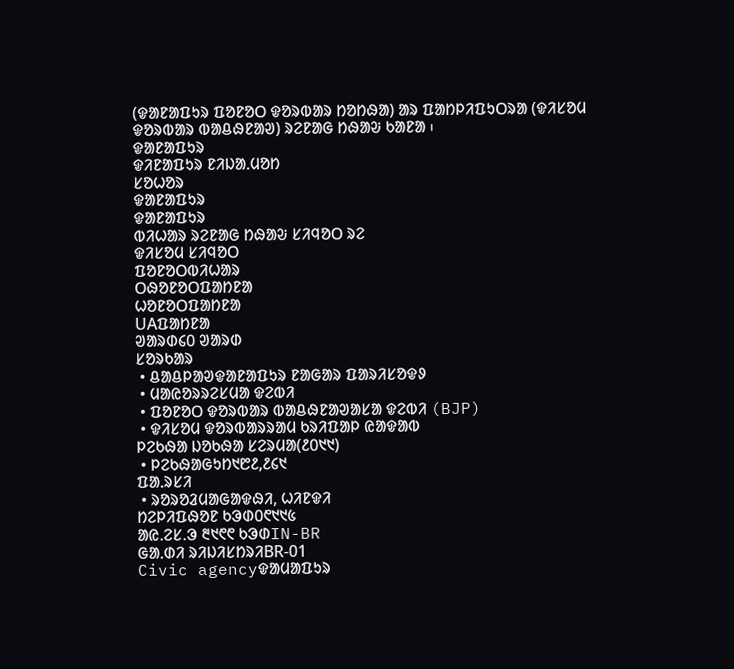(ᱫᱟᱱᱟᱯᱩᱨ ᱯᱚᱱᱚᱛ ᱫᱚᱨᱵᱟᱨ ᱴᱚᱴᱷᱟ) ᱟᱨ ᱯᱟᱴᱞᱤᱯᱩᱛᱨᱟ (ᱫᱤᱥᱚᱢ ᱫᱚᱨᱵᱟᱨ ᱵᱟᱪᱷᱱᱟᱣ) ᱨᱮᱱᱟᱜ ᱴᱷᱟᱶ ᱠᱟᱱᱟ ᱾
ᱫᱟᱱᱟᱯᱩᱨ
ᱫᱤᱱᱟᱯᱩᱨ ᱱᱤᱡᱟᱹᱢᱚᱴ
ᱥᱚᱦᱚᱨ
ᱫᱟᱱᱟᱯᱩᱨ
ᱫᱟᱱᱟᱯᱩᱨ
ᱵᱤᱦᱟᱨ ᱨᱮᱱᱟᱜ ᱴᱷᱟᱶ ᱥᱤᱧᱚᱛ ᱨᱮ
ᱫᱤᱥᱚᱢ ᱥᱤᱧᱚᱛ
ᱯᱚᱱᱚᱛᱵᱤᱦᱟᱨ
ᱛᱷᱚᱱᱚᱛᱯᱟᱴᱱᱟ
ᱦᱚᱱᱚᱛᱯᱟᱴᱱᱟ
UAᱯᱟᱴᱱᱟ
ᱣᱟᱨᱰ᱔᱐ ᱣᱟᱨᱰ
ᱥᱚᱨᱠᱟᱨ
 • ᱪᱟᱪᱞᱟᱣᱫᱟᱱᱟᱯᱩᱨ ᱱᱟᱜᱟᱨ ᱯᱟᱨᱤᱥᱚᱫᱽ
 • ᱢᱟᱭᱚᱨᱨᱮᱥᱢᱟ ᱫᱮᱵᱤ
 • ᱯᱚᱱᱚᱛ ᱫᱚᱨᱵᱟᱨ ᱵᱟᱪᱷᱱᱟᱣᱟᱥᱟ ᱫᱮᱵᱤ (BJP)
 • ᱫᱤᱥᱚᱢ ᱫᱚᱨᱵᱟᱨᱨᱟᱢ ᱠᱨᱤᱯᱟᱞ ᱭᱟᱫᱟᱵ
ᱞᱮᱠᱷᱟ ᱡᱚᱠᱷᱟ ᱥᱮᱨᱢᱟ(᱒᱐᱑᱑)
 • ᱞᱮᱠᱷᱟᱜᱩᱴ᱑᱘᱒,᱒᱔᱑
ᱯᱟᱹᱨᱥᱤ
 • ᱨᱚᱨᱚᱲᱢᱟᱜᱟᱫᱷᱤ, ᱦᱤᱱᱫᱤ
ᱴᱮᱞᱤᱯᱷᱚᱱ ᱠᱳᱰ᱐᱖᱑᱑᱕
ᱟᱭ.ᱮᱥ.ᱳ ᱓᱑᱖᱖ ᱠᱳᱰIN-BR
ᱜᱟᱹᱰᱤ ᱨᱤᱡᱤᱥᱴᱨᱤBR-01
Civic agencyᱫᱟᱢᱟᱯᱩᱨ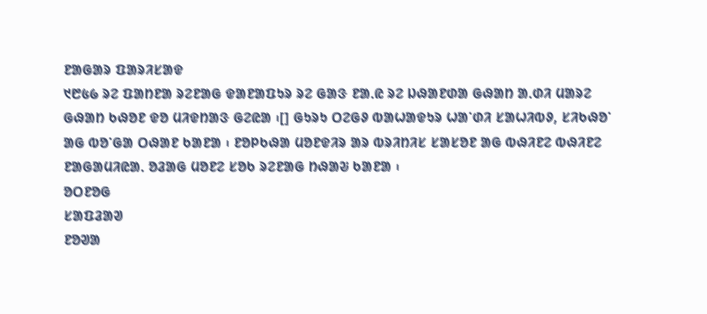ᱱᱟᱜᱟᱨ ᱯᱟᱨᱤᱥᱟᱫ
᱑᱘᱕᱙ ᱨᱮ ᱯᱟᱴᱱᱟ ᱨᱮᱱᱟᱜ ᱫᱟᱱᱟᱯᱩᱨ ᱨᱮ ᱜᱟᱝ ᱱᱟᱹᱭ ᱨᱮ ᱡᱷᱟᱱᱰᱟ ᱜᱷᱟᱴ ᱟᱹᱰᱤ ᱢᱟᱨᱮ ᱜᱷᱟᱴ ᱠᱷᱚᱱ ᱫᱚ ᱢᱤᱫᱴᱟᱝ ᱜᱮᱭᱟ ᱾[] ᱜᱩᱨᱩ ᱛᱮᱜᱽ ᱵᱟᱦᱟᱫᱩᱨ ᱦᱟᱸᱰᱤ ᱥᱟᱦᱤᱵᱽ, ᱥᱤᱠᱷᱚᱸ ᱟᱜ ᱵᱚᱸᱜᱟ ᱛᱷᱟᱱ ᱠᱟᱱᱟ ᱾ ᱱᱚᱞᱠᱷᱟ ᱢᱚᱱᱫᱤᱨ ᱟᱨ ᱵᱨᱤᱴᱤᱥ ᱥᱟᱥᱚᱱ ᱟᱜ ᱵᱷᱤᱱᱮ ᱵᱷᱤᱱᱮ ᱱᱟᱜᱟᱢᱤᱭᱟᱹ ᱚᱲᱟᱜ ᱢᱚᱱᱮ ᱥᱚᱠ ᱨᱮᱱᱟᱜ ᱴᱷᱟᱶ ᱠᱟᱱᱟ ᱾
ᱚᱛᱱᱚᱜ
ᱥᱟᱯᱲᱟᱣ
ᱱᱚᱣᱟ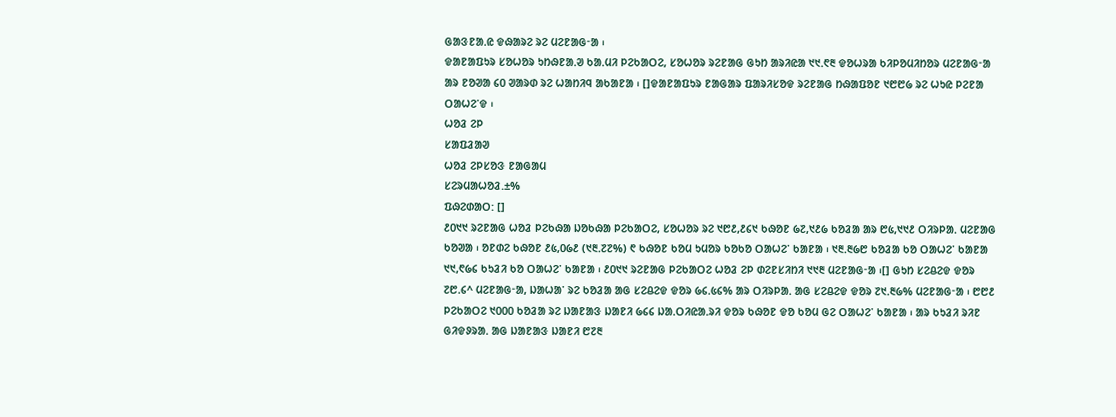ᱜᱟᱝᱱᱟᱹᱭ ᱫᱷᱟᱨᱮ ᱨᱮ ᱢᱮᱱᱟᱜᱼᱟ ᱾
ᱫᱟᱱᱟᱯᱩᱨ ᱥᱚᱦᱚᱨ ᱩᱴᱷᱱᱟᱹᱣ ᱠᱟᱹᱢᱤ ᱞᱮᱠᱟᱛᱮ, ᱥᱚᱦᱚᱨ ᱨᱮᱱᱟᱜ ᱜᱩᱴ ᱟᱨᱤᱭᱟ ᱑᱑ᱹ᱖᱓ ᱫᱚᱦᱨᱟ ᱠᱤᱞᱚᱢᱤᱴᱚᱨ ᱢᱮᱱᱟᱜᱼᱟ ᱟᱨ ᱱᱚᱣᱟ ᱔᱐ ᱣᱟᱨᱰ ᱨᱮ ᱦᱟᱴᱤᱧ ᱟᱠᱟᱱᱟ ᱾ []ᱫᱟᱱᱟᱯᱩᱨ ᱱᱟᱜᱟᱨ ᱯᱟᱨᱤᱥᱚᱫ ᱨᱮᱱᱟᱜ ᱴᱷᱟᱯᱚᱱ ᱑᱘᱘᱙ ᱨᱮ ᱦᱩᱭ ᱞᱮᱱᱟ ᱛᱟᱦᱮᱸᱫ ᱾
ᱦᱚᱲ ᱮᱞ
ᱥᱟᱯᱲᱟᱣ
ᱦᱚᱲ ᱮᱞᱥᱚᱝ ᱱᱟᱜᱟᱢ
ᱥᱮᱨᱢᱟᱦᱚᱲ.±%
ᱯᱷᱮᱰᱟᱛ: []
᱒᱐᱑᱑ ᱨᱮᱱᱟᱜ ᱦᱚᱲ ᱞᱮᱠᱷᱟ ᱡᱚᱠᱷᱟ ᱞᱮᱠᱟᱛᱮ, ᱥᱚᱦᱚᱨ ᱨᱮ ᱑᱘᱒,᱒᱔᱑ ᱠᱷᱚᱱ ᱙᱗,᱑᱒᱙ ᱠᱚᱲᱟ ᱟᱨ ᱘᱕,᱑᱑᱒ ᱛᱤᱨᱞᱟᱹ ᱢᱮᱱᱟᱜ ᱠᱚᱣᱟ ᱾ ᱚᱱᱰᱮ ᱠᱷᱚᱱ ᱒᱕,᱐᱙᱒ (᱑᱓ᱹ᱗᱗%) ᱖ ᱠᱷᱚᱱ ᱠᱚᱢ ᱩᱢᱚᱨ ᱠᱚᱠᱚ ᱛᱟᱦᱮᱸ ᱠᱟᱱᱟ ᱾ ᱑᱓ᱹ᱓᱙᱘ ᱠᱚᱲᱟ ᱠᱚ ᱛᱟᱦᱮᱸ ᱠᱟᱱᱟ ᱑᱑,᱖᱙᱔ ᱠᱩᱲᱤ ᱠᱚ ᱛᱟᱦᱮᱸ ᱠᱟᱱᱟ ᱾ ᱒᱐᱑᱑ ᱨᱮᱱᱟᱜ ᱞᱮᱠᱟᱛᱮ ᱦᱚᱲ ᱮᱞ ᱰᱮᱱᱥᱤᱴᱤ ᱑᱑᱓ ᱢᱮᱱᱟᱜᱼᱟ ᱾[] ᱜᱩᱴ ᱥᱮᱪᱮᱫ ᱫᱚᱨ ᱗᱘ᱹ᱔^ ᱢᱮᱱᱟᱜᱼᱟ, ᱡᱟᱦᱟᱸ ᱨᱮ ᱠᱚᱲᱟ ᱟᱜ ᱥᱮᱪᱮᱫ ᱫᱚᱨ ᱙᱔ᱹ᱕᱔% ᱟᱨ ᱛᱤᱨᱞᱟᱹ ᱟᱜ ᱥᱮᱪᱮᱫ ᱫᱚᱨ ᱗᱑ᱹ᱓᱙% ᱢᱮᱱᱟᱜᱼᱟ ᱾ ᱘᱘᱒ ᱞᱮᱠᱟᱛᱮ ᱑᱐᱐᱐ ᱠᱚᱲᱟ ᱨᱮ ᱡᱟᱱᱟᱝ ᱡᱟᱱᱤ ᱙᱔᱔ ᱡᱟᱹᱛᱤᱭᱟᱹᱨᱤ ᱫᱚᱨ ᱠᱷᱚᱱ ᱫᱚ ᱠᱚᱢ ᱜᱮ ᱛᱟᱦᱮᱸ ᱠᱟᱱᱟ ᱾ ᱟᱨ ᱠᱩᱲᱤ ᱨᱤᱱ ᱜᱤᱫᱽᱨᱟᱹ ᱟᱜ ᱡᱟᱱᱟᱝ ᱡᱟᱱᱤ ᱘᱗᱓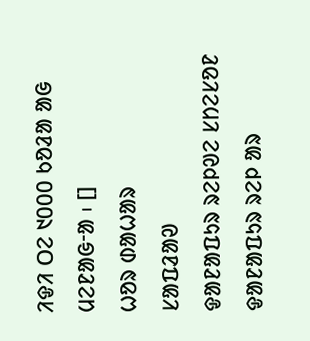ᱤᱫᱤ ᱛᱮ ᱑᱐᱐᱐ ᱠᱚᱲᱟ ᱟᱜ ᱢᱮᱱᱟᱜᱼᱟ ᱾ []
ᱦᱚᱨ ᱰᱟᱦᱟᱨ
ᱥᱟᱯᱲᱟᱣ
ᱫᱟᱱᱟᱯᱩᱨ ᱨᱮᱞᱣᱮ ᱥᱴᱮᱥᱚᱱ
ᱫᱟᱱᱟᱯᱩᱨ ᱨᱮᱞ ᱟᱨ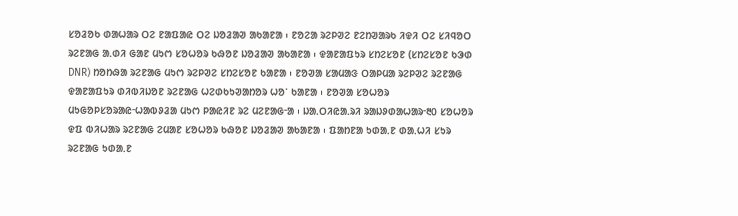ᱥᱚᱲᱚᱠ ᱰᱟᱦᱟᱨ ᱛᱮ ᱱᱟᱯᱟᱭ ᱛᱮ ᱡᱚᱲᱟᱣ ᱟᱠᱟᱱᱟ ᱾ ᱱᱚᱮᱟ ᱨᱮᱞᱣᱮ ᱱᱮᱴᱣᱟᱨᱠ ᱤᱫᱤ ᱛᱮ ᱥᱤᱧᱚᱛ ᱨᱮᱱᱟᱜ ᱟᱹᱰᱤ ᱜᱟᱱ ᱢᱩᱬ ᱥᱚᱦᱚᱨ ᱠᱷᱚᱱ ᱡᱚᱲᱟᱣ ᱟᱠᱟᱱᱟ ᱾ ᱫᱟᱱᱟᱯᱩᱨ ᱥᱴᱮᱥᱚᱱ (ᱥᱴᱮᱥᱚᱱ ᱠᱳᱰ DNR) ᱴᱚᱴᱷᱟ ᱨᱮᱱᱟᱜ ᱢᱩᱬ ᱨᱮᱞᱣᱮ ᱥᱴᱮᱥᱚᱱ ᱠᱟᱱᱟ ᱾ ᱱᱚᱣᱟ ᱥᱟᱢᱟᱝ ᱛᱟᱞᱢᱟ ᱨᱮᱞᱣᱮ ᱨᱮᱱᱟᱜ ᱫᱟᱱᱟᱯᱩᱨ ᱰᱤᱵᱤᱡᱚᱱ ᱨᱮᱱᱟᱜ ᱦᱮᱰᱠᱩᱣᱟᱴᱚᱨ ᱦᱚᱸ ᱠᱟᱱᱟ ᱾ ᱱᱚᱣᱟ ᱥᱚᱦᱚᱨ ᱢᱩᱜᱚᱞᱥᱚᱨᱟᱭᱼᱦᱟᱵᱽᱲᱟ ᱢᱩᱬ ᱞᱟᱭᱤᱱ ᱨᱮ ᱢᱮᱱᱟᱜᱼᱟ ᱾ ᱡᱟᱹᱛᱤᱭᱟᱹᱨᱤ ᱨᱟᱡᱽᱰᱟᱦᱟᱨᱼ᱓᱐ ᱥᱚᱦᱚᱨ ᱫᱯ ᱵᱤᱦᱟᱨ ᱨᱮᱱᱟᱜ ᱮᱢᱟᱱ ᱥᱚᱦᱚᱨ ᱠᱷᱚᱱ ᱡᱚᱲᱟᱣ ᱟᱠᱟᱱᱟ ᱾ ᱯᱟᱴᱱᱟ ᱩᱰᱟᱹᱱ ᱰᱟᱹᱦᱤ ᱥᱩᱨ ᱨᱮᱱᱟᱜ ᱩᱰᱟᱹᱱ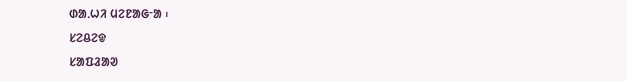ᱰᱟᱹᱦᱤ ᱢᱮᱱᱟᱜᱼᱟ ᱾
ᱥᱮᱪᱮᱫ
ᱥᱟᱯᱲᱟᱣ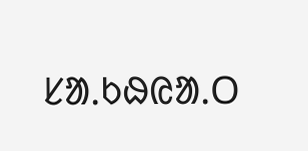ᱥᱟᱹᱠᱷᱭᱟᱹᱛ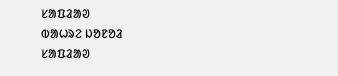ᱥᱟᱯᱲᱟᱣ
ᱵᱟᱦᱨᱮ ᱡᱚᱱᱚᱲ
ᱥᱟᱯᱲᱟᱣ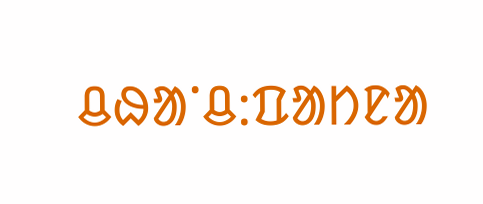ᱪᱷᱟᱸᱪ:ᱯᱟᱴᱱᱟ